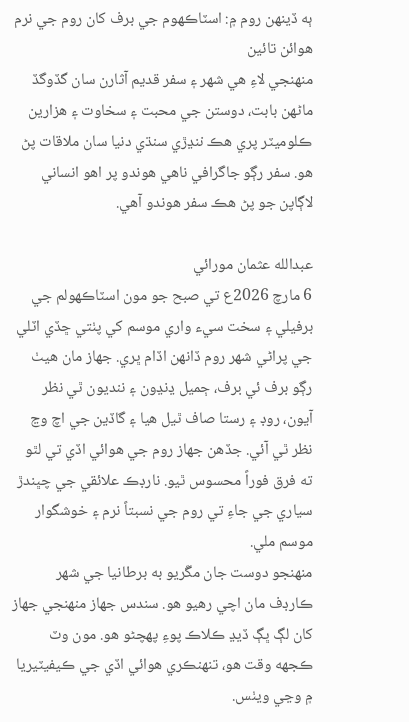ٻه ڏينهن روم ۾: اسٽاڪهوم جي برف کان روم جي نرم هوائن تائين
منهنجي لاءِ هي شهر ۽ سفر قديم آثارن سان گڏوگڏ ماڻهن بابت، دوستن جي محبت ۽ سخاوت ۽ هزارين ڪلوميٽر پري هڪ ننڍڙي سنڌي دنيا سان ملاقات پڻ هو. سفر رڳو جاگرافي ناهي هوندو پر اهو انساني لاڳاپن جو پڻ هڪ سفر هوندو آهي.

عبدالله عثمان مورائي
6 مارچ 2026ع تي صبح جو مون اسٽاڪهولم جي برفيلي ۽ سخت سيء واري موسم کي پٺتي ڇڏي اٽلي جي پراڻي شهر روم ڏانهن اڏام ڀري. جهاز مان هيٺ رڳو برف ئي برف، ڄميل ڍنڍون ۽ ننديون ٿي نظر آيون، روڊ ۽ رستا صاف ٿيل هيا ۽ گاڏين جي اچ وڃ نظر ٿي آئي. جڏهن جهاز روم جي هوائي اڏي تي لٿو ته فرق فوراً محسوس ٿيو. نارڊڪ علائقي جي چڀندڙ سياري جي جاءِ تي روم جي نسبتاً نرم ۽ خوشگوار موسم ملي.
منهنجو دوست جان مڱريو به برطانيا جي شهر ڪارڊف مان اچي رهيو هو. سندس جهاز منهنجي جهاز کان لڳ ڀڳ ڏيڍ ڪلاڪ پوءِ پهچڻو هو. مون وٽ ڪجهه وقت هو، تنهنڪري هوائي اڏي جي ڪيفيٽيريا ۾ وڃي ويٺس.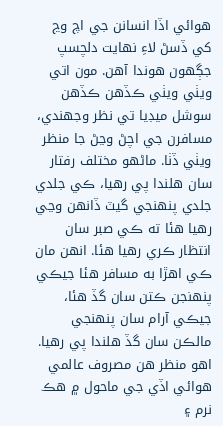هوائي اڏا انسانن جي اچ وڃ کي ڏسڻ لاءِ نهايت دلچسپ جڳهون هوندا آهن. مون اتي ويٺي ويٺي ڪڏهن ڪڏهن سوشل ميڊيا تي نظر وجهندي، مسافرن جي اچڻ وڃڻ جا منظر ويٺي ڏٺا. ماڻهو مختلف رفتار سان هلندا پي رهيا، ڪي جلدي جلدي پنهنجي گيٽ ڏانهن وڃي رهيا هئا ته ڪي صبر سان انتظار ڪري رهيا هئا. انهن مان ڪي اهڙا به مسافر هئا جيڪي پنهنجن ڪتن سان گڏ هئا، جيڪي آرام سان پنهنجي مالڪن سان گڏ هلندا پي رهيا. اهو منظر هن مصروف عالمي هوائي اڏي جي ماحول ۾ هڪ نرم ۽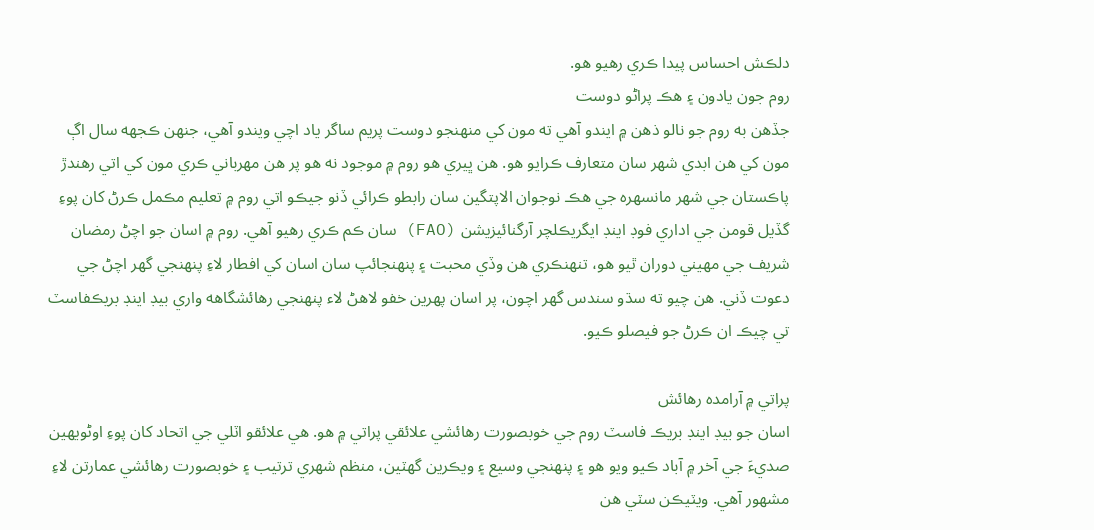دلڪش احساس پيدا ڪري رهيو هو.
روم جون يادون ۽ هڪ پراڻو دوست
جڏهن به روم جو نالو ذهن ۾ ايندو آهي ته مون کي منهنجو دوست پريم ساگر ياد اچي ويندو آهي، جنهن ڪجهه سال اڳ مون کي هن ابدي شهر سان متعارف ڪرايو هو. هن ڀيري هو روم ۾ موجود نه هو پر هن مهرباني ڪري مون کي اتي رهندڙ پاڪستان جي شهر مانسهره جي هڪ نوجوان الاپتگين سان رابطو ڪرائي ڏنو جيڪو اتي روم ۾ تعليم مڪمل ڪرڻ کان پوءِ گڏيل قومن جي اداري فوڊ اينڊ ايگريڪلچر آرگنائيزيشن (FAO) سان ڪم ڪري رهيو آهي. روم ۾ اسان جو اچڻ رمضان شريف جي مهيني دوران ٿيو هو، تنهنڪري هن وڏي محبت ۽ پنهنجائپ سان اسان کي افطار لاءِ پنهنجي گهر اچڻ جي دعوت ڏني. هن چيو ته سڌو سندس گهر اچون، پر اسان پهرين خفو لاهڻ لاء پنهنجي رهائشگاهه واري بيڊ اينڊ بريڪفاسٽ تي چيڪ ان ڪرڻ جو فيصلو ڪيو.

پراتي ۾ آرامده رهائش
اسان جو بيڊ اينڊ بريڪ فاسٽ روم جي خوبصورت رهائشي علائقي پراتي ۾ هو. هي علائقو اٽلي جي اتحاد کان پوءِ اوڻويهين صديءَ جي آخر ۾ آباد ڪيو ويو هو ۽ پنهنجي وسيع ۽ ويڪرين گهٽين، منظم شهري ترتيب ۽ خوبصورت رهائشي عمارتن لاءِ مشهور آهي. ويٽيڪن سٽي هن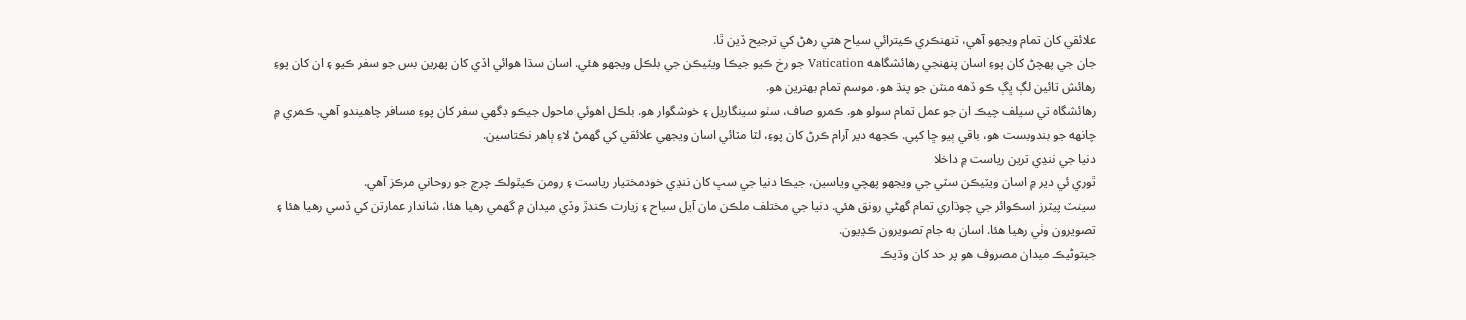علائقي کان تمام ويجهو آهي، تنهنڪري ڪيترائي سياح هتي رهڻ کي ترجيح ڏين ٿا.
جان جي پهچڻ کان پوءِ اسان پنهنجي رهائشگاهه Vatication جو رخ ڪيو جيڪا ويٽيڪن جي بلڪل ويجهو هئي. اسان سڌا هوائي اڏي کان پهرين بس جو سفر ڪيو ۽ ان کان پوءِ رهائش تائين لڳ ڀڳ ڪو ڏهه منٽن جو پنڌ هو. موسم تمام بهترين هو.
رهائشگاه تي سيلف چيڪ ان جو عمل تمام سولو هو. ڪمرو صاف، سٺو سينگاريل ۽ خوشگوار هو. بلڪل اهوئي ماحول جيڪو ڊگهي سفر کان پوءِ مسافر چاهيندو آهي. ڪمري ۾ چانهه جو بندوبست هو، باقي ٻيو ڇا کپي. ڪجهه دير آرام ڪرڻ کان پوءِ، لٽا مٽائي اسان ويجهي علائقي کي گهمڻ لاءِ ٻاهر نڪتاسين.
دنيا جي ننڍي ترين رياست ۾ داخلا
ٿوري ئي دير ۾ اسان ويٽيڪن سٽي جي ويجهو پهچي وياسين، جيڪا دنيا جي سڀ کان ننڍي خودمختيار رياست ۽ رومن ڪيٿولڪ چرچ جو روحاني مرڪز آهي.
سينٽ پيٽرز اسڪوائر جي چوڌاري تمام گهڻي رونق هئي. دنيا جي مختلف ملڪن مان آيل سياح ۽ زيارت ڪندڙ وڏي ميدان ۾ گهمي رهيا هئا، شاندار عمارتن کي ڏسي رهيا هئا ۽ تصويرون وٺي رهيا هئا. اسان به جام تصويرون ڪڍيون.
جيتوڻيڪ ميدان مصروف هو پر حد کان وڌيڪ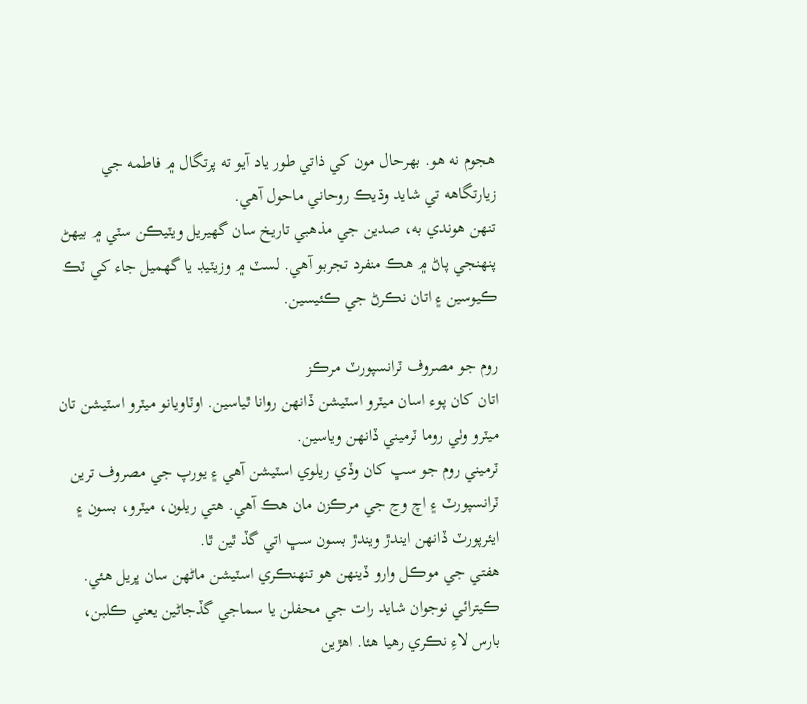هجوم نه هو. بهرحال مون کي ذاتي طور ياد آيو ته پرتگال ۾ فاطمه جي زيارتگاهه تي شايد وڌيڪ روحاني ماحول آهي.
تنهن هوندي به، صدين جي مذهبي تاريخ سان گهيريل ويٽيڪن سٽي ۾ بيهڻ پنهنجي پاڻ ۾ هڪ منفرد تجربو آهي. لسٽ ۾ وزيٽيڊ يا گهميل جاء کي ٽڪ ڪيوسين ۽ اتان نڪرڻ جي ڪئيسين.

روم جو مصروف ٽرانسپورٽ مرڪز
اتان کان پوء اسان ميٽرو اسٽيشن ڏانهن روانا ٿياسين. اوٽاويانو ميٽرو اسٽيشن تان ميٽرو وٺي روما ٽرميني ڏانهن وياسين.
ٽرميني روم جو سڀ کان وڏي ريلوي اسٽيشن آهي ۽ يورپ جي مصروف ترين ٽرانسپورٽ ۽ اچ وڃ جي مرڪزن مان هڪ آهي. هتي ريلون، ميٽرو، بسون ۽ ايئرپورٽ ڏانهن ايندڙ ويندڙ بسون سڀ اتي گڏ ٿين ٿا.
هفتي جي موڪل وارو ڏينهن هو تنهنڪري اسٽيشن ماڻهن سان ڀريل هئي. ڪيترائي نوجوان شايد رات جي محفلن يا سماجي گڏجاڻين يعني ڪلبن، بارس لاءِ نڪري رهيا هئا. اهڙين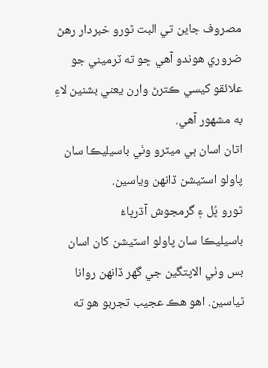مصروف جاين تي البت ٿورو خبردار رهڻ ضروري هوندو آهي ڇو ته ٽرميني جو علائقو کيسي ڪترڻ وارن يعني بشنين لاءِ به مشهور آهي.
اتان اسان ٻي ميٽرو وٺي باسيليڪا سان پاولو اسٽيشن ڏانهن وياسين.
ٿورو ڀُل ۽ گرمجوش آڌرڀاءُ
باسيليڪا سان پاولو اسٽيشن کان اسان بس وٺي الاپتگين جي گهر ڏانهن روانا ٿياسين. اهو هڪ عجيب تجربو هو ته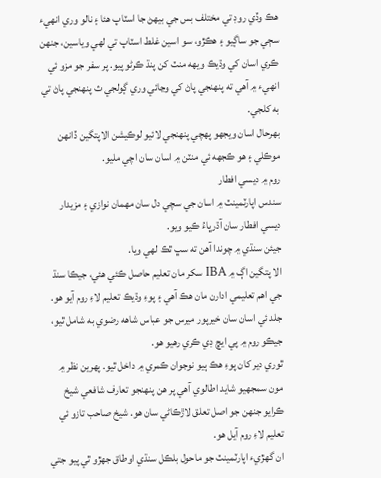هڪ وڏي روڊ تي مختلف بس جي بيهڻ جا اسٽاپ هئا ۽ نالو وري انهيء سڄي جو ساڳيو ۽ هڪڙو، سو اسين غلط اسٽاپ تي لهي وياسين، جنهن ڪري اسان کي وڌيڪ ويهه منٽ کن پنڌ ڪرڻو پيو. پر سفر جو مزو ئي انهيء ۾ آهي ته پنهنجي پاڻ کي وڃائي وري ڳولجي ث پنهنجي پاڻ تي به کلجي.
بهرحال اسان ويجهو پهچي پنهنجي لائيو لوڪيشن الاپتگين ڏانهن موڪلي ۽ هو ڪجهه ئي منٽن ۾ اسان سان اچي مليو.
روم ۾ ديسي افطار
سندس اپارٽمينٽ ۾ اسان جي سچي دل سان مهمان نوازي ۽ مزيدار ديسي افطار سان آڌرڀاءُ ڪيو ويو.
جيئن سنڌي ۾ چوندا آهن ته سڀ ٿڪ لهي ويا.
الا پتگين اڳ ۾ IBA سکر مان تعليم حاصل ڪئي هئي، جيڪا سنڌ جي اهم تعليمي ادارن مان هڪ آهي ۽ پوءِ وڌيڪ تعليم لاءِ روم آيو هو.
جلد ئي اسان سان خيرپور ميرس جو عباس شاهه رضوي به شامل ٿيو، جيڪو روم ۾ پي ايڇ ڊي ڪري رهيو هو.
ٿوري دير کان پوءِ هڪ ٻيو نوجوان ڪمري ۾ داخل ٿيو. پهرين نظر ۾ مون سمجهيو شايد اطالوي آهي پر هن پنهنجو تعارف شافعي شيخ ڪرايو جنهن جو اصل تعلق لاڙڪاڻي سان هو. شيخ صاحب تازو ئي تعليم لاءِ روم آيل هو.
ان گهڙيء اپارٽمينٽ جو ماحول بلڪل سنڌي اوطاق جهڙو ٿي پيو جتي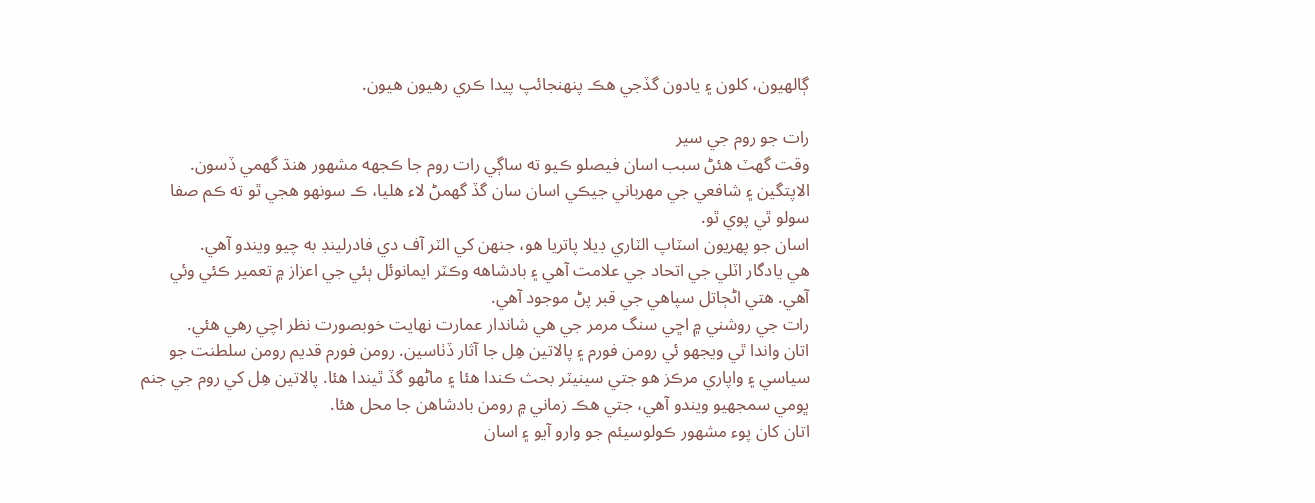ڳالهيون، کلون ۽ يادون گڏجي هڪ پنهنجائپ پيدا ڪري رهيون هيون.

رات جو روم جي سير
وقت گهٽ هئڻ سبب اسان فيصلو ڪيو ته ساڳي رات روم جا ڪجهه مشهور هنڌ گهمي ڏسون. الاپتگين ۽ شافعي جي مهرباني جيڪي اسان سان گڏ گهمڻ لاء هليا، ڪ سونهو هجي ٿو ته ڪم صفا سولو ٿي پوي ٿو.
اسان جو پهريون اسٽاپ الٽاري ڊيلا پاتريا هو، جنهن کي الٽر آف دي فادرلينڊ به چيو ويندو آهي.
هي يادگار اٽلي جي اتحاد جي علامت آهي ۽ بادشاهه وڪٽر ايمانوئل ٻئي جي اعزاز ۾ تعمير ڪئي وئي آهي. هتي اڻڄاتل سپاهي جي قبر پڻ موجود آهي.
رات جي روشني ۾ اڇي سنگ مرمر جي هي شاندار عمارت نهايت خوبصورت نظر اچي رهي هئي.
اتان واندا ٿي ويجهو ئي رومن فورم ۽ پالاتين هِل جا آثار ڏٺاسين. رومن فورم قديم رومن سلطنت جو سياسي ۽ واپاري مرڪز هو جتي سينيٽر بحث ڪندا هئا ۽ ماڻهو گڏ ٿيندا هئا. پالاتين هِل کي روم جي جنم ڀومي سمجهيو ويندو آهي، جتي هڪ زماني ۾ رومن بادشاهن جا محل هئا.
اتان کان پوء مشهور ڪولوسيئم جو وارو آيو ۽ اسان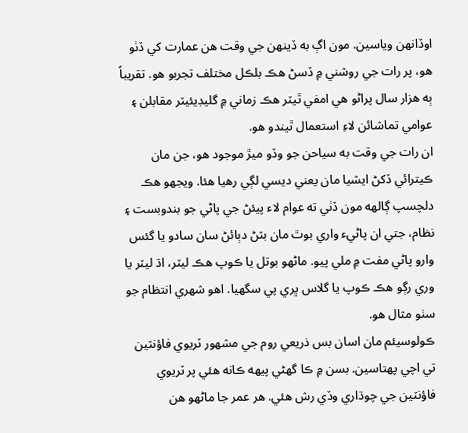اوڏانهن وياسين. مون اڳ به ڏينهن جي وقت هن عمارت کي ڏٺو هو، پر رات جي روشني ۾ ڏسڻ هڪ بلڪل مختلف تجربو هو. تقريباً ٻه هزار سال پراڻو هي امفي ٿيٽر هڪ زماني ۾ گليڊيئيٽر مقابلن ۽ عوامي تماشائن لاءِ استعمال ٿيندو هو.
ان رات جي وقت به سياحن جو وڏو ميڙ موجود هو، جن مان ڪيترائي ڏکڻ ايشيا مان يعني ديسي لڳي رهيا هئا. ويجهو هڪ دلچسپ ڳالهه مون ڏٺي ته عوام لاء پيئڻ جي پاڻي جو بندوبست ۽ نظام، جتي ان پاڻيء واري بوٿ مان بٽڻ دٻائڻ سان سادو يا گئس وارو پاڻي مفت ۾ ملي پيو. ماڻهو بوتل يا ڪوپ هڪ ليٽر، اڌ ليٽر يا وري رڳو هڪ ڪوپ يا گلاس ڀري پي سگهيا. اهو شهري انتظام جو سٺو مثال هو.
ڪولوسيئم مان اسان بس ذريعي روم جي مشهور ٽريوي فاؤنٽين تي اچي پهتاسين. بسن ۾ ڪا گهڻي پيهه ڪانه هئي پر ٽريوي فاؤنٽين جي چوڌاري وڏي رش هئي. هر عمر جا ماڻهو هن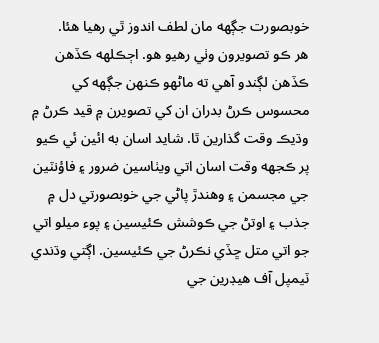خوبصورت جڳهه مان لطف اندوز ٿي رهيا هئا.
هر ڪو تصويرون وٺي رهيو هو. اڄڪلهه ڪڏهن ڪڏهن لڳندو آهي ته ماڻهو ڪنهن جڳهه کي محسوس ڪرڻ بدران ان کي تصويرن ۾ قيد ڪرڻ ۾ وڌيڪ وقت گذارين ٿا. شايد اسان به ائين ئي ڪيو پر ڪجهه وقت اسان اتي ويٺاسين ضرور ۽ فاؤنٽين جي مجسمن ۽ وهندڙ پاڻي جي خوبصورتي دل ۾ جذب ۽ اوتڻ جي ڪوشش ڪئيسين ۽ پوء ميلو اتي جو اتي متل ڇڏي نڪرڻ جي ڪئيسين. اڳتي وڌندي ٽيمپل آف هيڊرين جي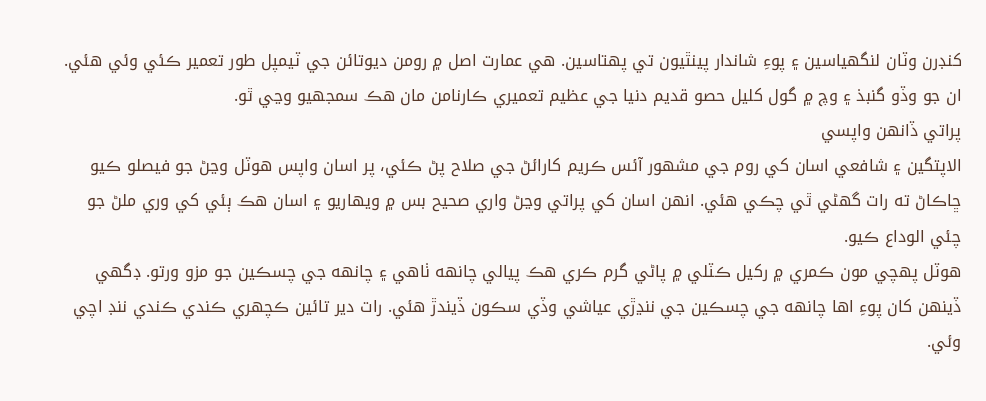کنڊرن وٽان لنگهياسين ۽ پوءِ شاندار پينٿيون تي پهتاسين. هي عمارت اصل ۾ رومن ديوتائن جي ٽيمپل طور تعمير ڪئي وئي هئي. ان جو وڏو گنبذ ۽ وچ ۾ گول کليل حصو قديم دنيا جي عظيم تعميري ڪارنامن مان هڪ سمجهيو وڃي ٿو.
پراتي ڏانهن واپسي
الاپتگين ۽ شافعي اسان کي روم جي مشهور آئس ڪريم کارائڻ جي صلاح پڻ ڪئي، پر اسان واپس هوٽل وڃڻ جو فيصلو ڪيو ڇاڪاڻ ته رات گهڻي ٿي چڪي هئي. انهن اسان کي پراتي وڃڻ واري صحيح بس ۾ ويهاريو ۽ اسان هڪ ٻئي کي وري ملڻ جو چئي الوداع ڪيو.
هوٽل پهچي مون ڪمري ۾ رکيل ڪٽلي ۾ پاڻي گرم ڪري هڪ پيالي چانهه ٺاهي ۽ چانهه جي چسڪين جو مزو ورتو. ڊگهي ڏينهن کان پوءِ اها چانهه جي چسڪين جي ننڍڙي عياشي وڏي سڪون ڏيندڙ هئي. رات دير تائين ڪچهري ڪندي ڪندي ننڊ اچي وئي.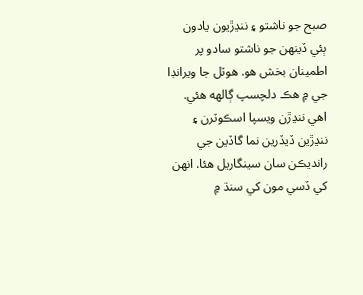صبح جو ناشتو ۽ ننڍڙيون يادون
ٻئي ڏينهن جو ناشتو سادو پر اطمينان بخش هو. هوٽل جا ويرانڊا جي ۾ هڪ دلچسپ ڳالهه هئي. اهي ننڍڙن ويسپا اسڪوٽرن ۽ ننڍڙين ڏيڏرين نما گاڏين جي رانديڪن سان سينگاريل هئا. انهن کي ڏسي مون کي سنڌ ۾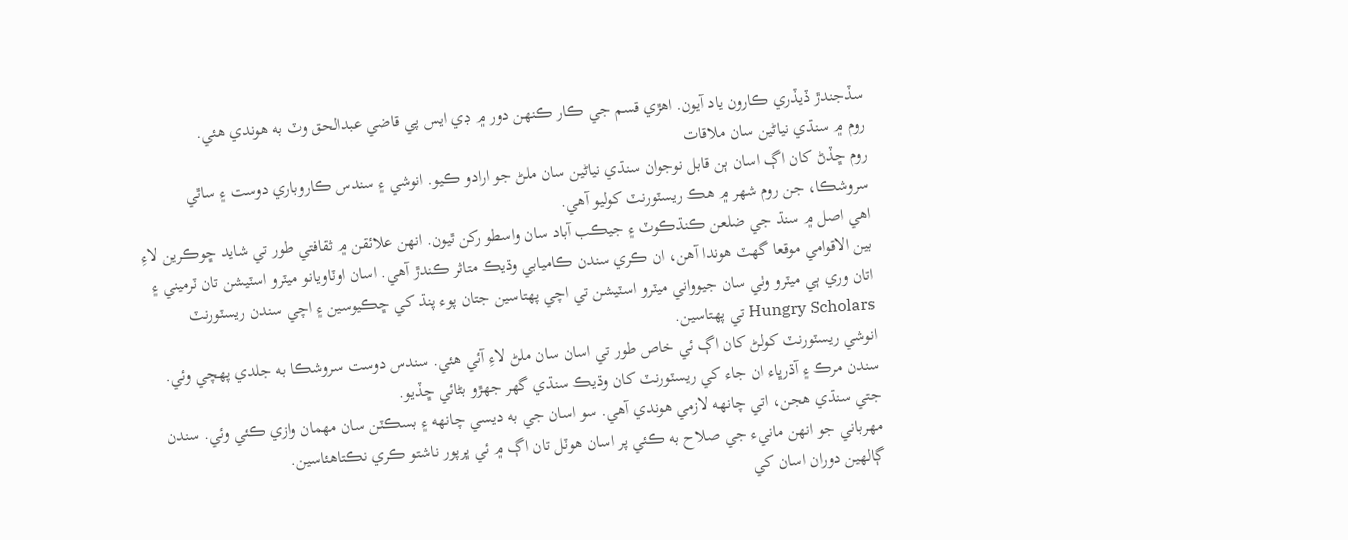سڏجندڙ ڏيڏري ڪارون ياد آيون. اهڙي قسم جي ڪار ڪنهن دور ۾ ڊي ايس پي قاضي عبدالحق وٽ به هوندي هئي.
روم ۾ سنڌي نياڻين سان ملاقات
روم ڇڏڻ کان اڳ اسان ٻن قابل نوجوان سنڌي نياڻين سان ملڻ جو ارادو ڪيو. انوشي ۽ سندس ڪاروباري دوست ۽ ساٿي سروشڪا، جن روم شهر ۾ هڪ ريسٽورنٽ کوليو آهي.
اهي اصل ۾ سنڌ جي ضلعن ڪنڌڪوٽ ۽ جيڪب آباد سان واسطو رکن ٿيون. انهن علائقن ۾ ثقافتي طور تي شايد ڇوڪرين لاءِ بين الاقوامي موقعا گهٽ هوندا آهن، ان ڪري سندن ڪاميابي وڌيڪ متاثر ڪندڙ آهي. اسان اوٽاويانو ميٽرو اسٽيشن تان ٽرميني ۽ اتان وري ٻي ميٽرو وٺي سان جيوواني ميٽرو اسٽيشن تي اچي پهتاسين جتان پوء پنڌ کي ڇڪيوسين ۽ اچي سندن ريسٽورنٽ Hungry Scholars تي پهتاسين.
انوشي ريسٽورنٽ کولڻ کان اڳ ئي خاص طور تي اسان سان ملڻ لاءِ آئي هئي. سندس دوست سروشڪا به جلدي پهچي وئي. سندن مرڪ ۽ آڌرڀاء ان جاء کي ريسٽورنٽ کان وڌيڪ سنڌي گهر جهڙو بڻائي ڇڏيو.
جتي سنڌي هجن، اتي چانهه لازمي هوندي آهي. سو اسان جي به ديسي چانهه ۽ بسڪٽن سان مهمان وازي ڪئي وئي. سندن مهرباني جو انهن مانيء جي صلاح به ڪئي پر اسان هوٽل تان اڳ ۾ ئي ڀرپور ناشتو ڪري نڪتاهئاسين.
ڳالهين دوران اسان کي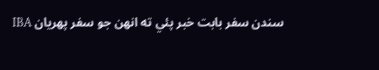سندن سفر بابت خبر پئي ته انهن جو سفر پهريان IBA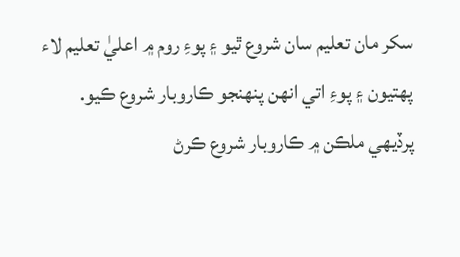سکر مان تعليم سان شروع ٿيو ۽ پوءِ روم ۾ اعليٰ تعليم لاء پهتيون ۽ پوءِ اتي انهن پنهنجو ڪاروبار شروع ڪيو.
پرڏيهي ملڪن ۾ ڪاروبار شروع ڪرڻ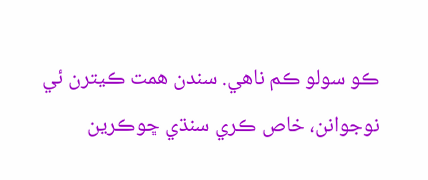ڪو سولو ڪم ناهي. سندن همت ڪيترن ئي نوجوانن، خاص ڪري سنڌي ڇوڪرين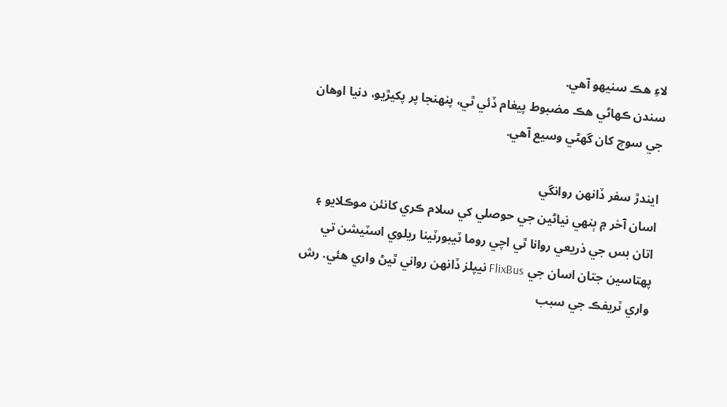لاءِ هڪ سنيهو آهي.
سندن ڪهاڻي هڪ مضبوط پيغام ڏئي ٿي، پنهنجا پر پکيڙيو، دنيا اوهان جي سوچ کان گهڻي وسيع آهي.

ايندڙ سفر ڏانهن روانگي
اسان آخر ۾ ٻنهي نياڻين جي حوصلي کي سلام ڪري کانئن موڪلايو ۽ اتان بس جي ذريعي روانا ٿي اچي روما ٽيبورٽينا ريلوي اسٽيشن تي پهتاسين جتان اسان جي FlixBus نيپلز ڏانهن رواني ٿيڻ واري هئي. رش واري ٽريفڪ جي سبب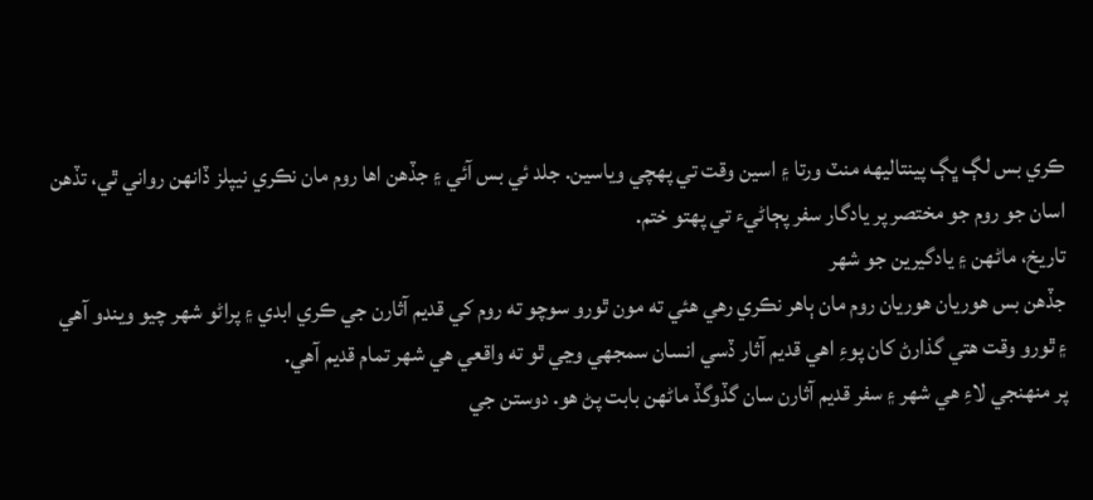ڪري بس لڳ ڀڳ پينتاليهه منٽ ورتا ۽ اسين وقت تي پهچي وياسين. جلد ئي بس آئي ۽ جڏهن اها روم مان نڪري نيپلز ڏانهن رواني ٿي، تڏهن اسان جو روم جو مختصر پر يادگار سفر پڄاڻيء تي پهتو ختم.
تاريخ، ماڻهن ۽ يادگيرين جو شهر
جڏهن بس هوريان هوريان روم مان ٻاهر نڪري رهي هئي ته مون ٿورو سوچو ته روم کي قديم آثارن جي ڪري ابدي ۽ پراڻو شهر چيو ويندو آهي ۽ ٿورو وقت هتي گذارڻ کان پوءِ اهي قديم آثار ڏسي انسان سمجهي وڃي ٿو ته واقعي هي شهر تمام قديم آهي.
پر منهنجي لاءِ هي شهر ۽ سفر قديم آثارن سان گڏوگڏ ماڻهن بابت پڻ هو. دوستن جي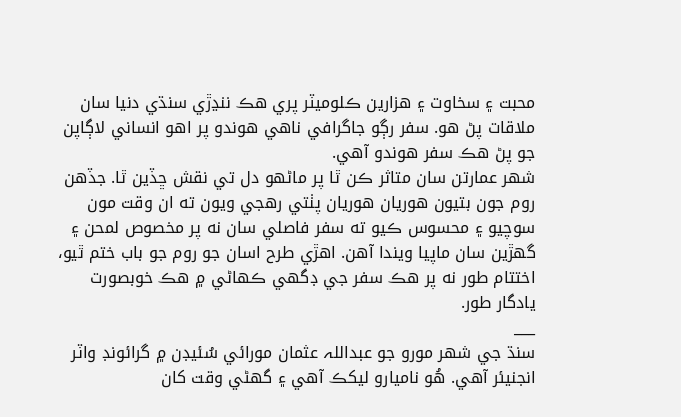محبت ۽ سخاوت ۽ هزارين ڪلوميٽر پري هڪ ننڍڙي سنڌي دنيا سان ملاقات پڻ هو. سفر رڳو جاگرافي ناهي هوندو پر اهو انساني لاڳاپن جو پڻ هڪ سفر هوندو آهي.
شهر عمارتن سان متاثر ڪن ٿا پر ماڻهو دل تي نقش ڇڏين ٿا. جڏهن روم جون بتيون هوريان هوريان پٺتي رهجي ويون ته ان وقت مون سوچيو ۽ محسوس ڪيو ته سفر فاصلي سان نه پر مخصوص لمحن ۽ گهڙين سان ماپيا ويندا آهن. اهڙي طرح اسان جو روم جو باب ختم ٿيو، اختتام طور نه پر هڪ سفر جي ڊگهي ڪهاڻي ۾ هڪ خوبصورت يادگار طور.
___
سنڌ جي شھر مورو جو عبداللہ عثمان مورائي سُئيڊن ۾ گرائونڊ واٽر انجنيئر آھي. ھُو ناميارو ليکڪ آھي ۽ گھڻي وقت کان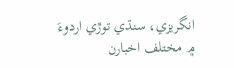انگريزي، سنڌي توڙي اردوءَ ۾ مختلف اخبارن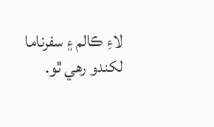لاءِ ڪالم ۽ سفرناما لکندو رھي ٿو.